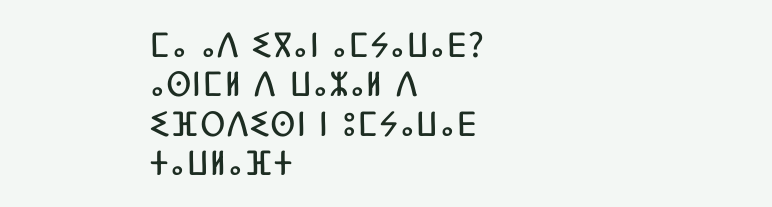ⵎⴰ ⴰⴷ ⵉⴳⴰⵏ ⴰⵎⵢⴰⵡⴰⴹ? ⴰⵙⵏⵎⵍ ⴷ ⵡⴰⵣⴰⵍ ⴷ ⵉⴼⵔⴷⵉⵙⵏ ⵏ ⵓⵎⵢⴰⵡⴰⴹ
ⵜⴰⵡⵍⴰⴼⵜ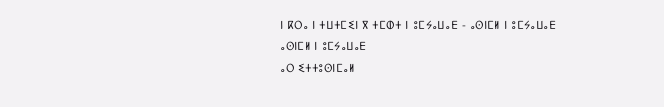ⵏ ⴽⵔⴰ ⵏ ⵜⵡⵜⵎⵉⵏ ⴳ ⵜⵎⵀⵜ ⵏ ⵓⵎⵢⴰⵡⴰⴹ - ⴰⵙⵏⵎⵍ ⵏ ⵓⵎⵢⴰⵡⴰⴹ
ⴰⵙⵏⵎⵍ ⵏ ⵓⵎⵢⴰⵡⴰⴹ
ⴰⵔ ⵉⵜⵜⵓⵙⵏⵎⴰⵍ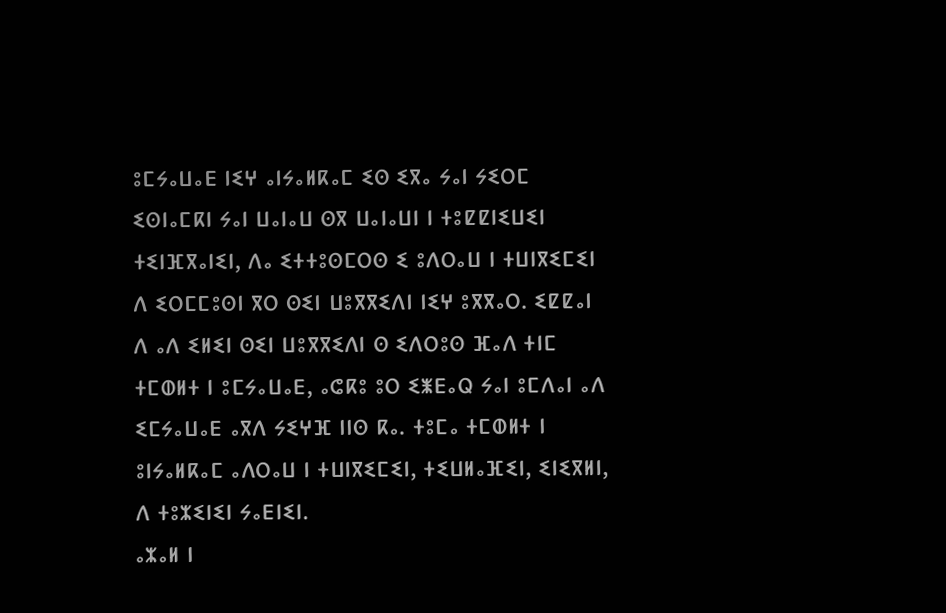ⵓⵎⵢⴰⵡⴰⴹ ⵏⵉⵖ ⴰⵏⵢⴰⵍⴽⴰⵎ ⵉⵙ ⵉⴳⴰ ⵢⴰⵏ ⵢⵉⵔⵎ ⵉⵙⵏⴰⵎⴽⵏ ⵢⴰⵏ ⵡⴰⵏⴰⵡ ⵙⴳ ⵡⴰⵏⴰⵡⵏ ⵏ ⵜⵓⵇⵇⵏⵉⵡⵉⵏ ⵜⵉⵏⴼⴳⴰⵏⵉⵏ, ⴷⴰ ⵉⵜⵜⵓⵙⵎⵔⵙ ⵉ ⵓⴷⵔⴰⵡ ⵏ ⵜⵡⵏⴳⵉⵎⵉⵏ ⴷ ⵉⵔⵎⵎⵓⵙⵏ ⴳⵔ ⵙⵉⵏ ⵡⵓⴳⴳⵉⴷⵏ ⵏⵉⵖ ⵓⴳⴳⴰⵔ. ⵉⵇⵇⴰⵏ ⴷ ⴰⴷ ⵉⵍⵉⵏ ⵙⵉⵏ ⵡⵓⴳⴳⵉⴷⵏ ⵙ ⵉⴷⵔⵓⵙ ⴼⴰⴷ ⵜⵏⵎ ⵜⵎⵀⵍⵜ ⵏ ⵓⵎⵢⴰⵡⴰⴹ, ⴰⵛⴽⵓ ⵓⵔ ⵉⵥⴹⴰⵕ ⵢⴰⵏ ⵓⵎⴷⴰⵏ ⴰⴷ ⵉⵎⵢⴰⵡⴰⴹ ⴰⴳⴷ ⵢⵉⵖⴼ ⵏⵏⵙ ⴽⴰ. ⵜⵓⵎⴰ ⵜⵎⵀⵍⵜ ⵏ ⵓⵏⵢⴰⵍⴽⴰⵎ ⴰⴷⵔⴰⵡ ⵏ ⵜⵡⵏⴳⵉⵎⵉⵏ, ⵜⵉⵡⵍⴰⴼⵉⵏ, ⵉⵏⵉⴳⵍⵏ, ⴷ ⵜⵓⵣⵉⵏⵉⵏ ⵢⴰⴹⵏⵉⵏ.
ⴰⵣⴰⵍ ⵏ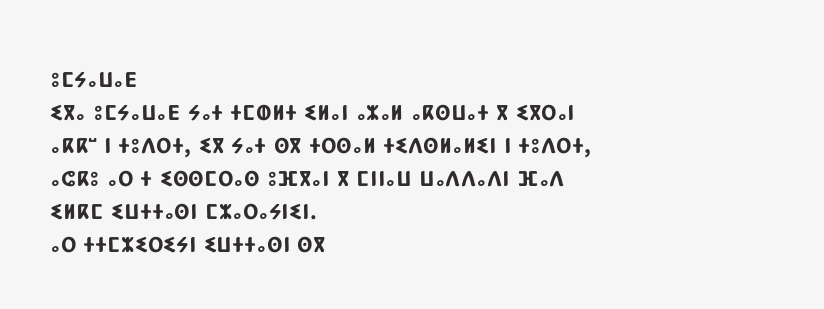ⵓⵎⵢⴰⵡⴰⴹ
ⵉⴳⴰ ⵓⵎⵢⴰⵡⴰⴹ ⵢⴰⵜ ⵜⵎⵀⵍⵜ ⵉⵍⴰⵏ ⴰⵣⴰⵍ ⴰⴽⵙⵡⴰⵜ ⴳ ⵉⴳⵔⴰⵏ ⴰⴽⴽⵯ ⵏ ⵜⵓⴷⵔⵜ, ⵉⴳ ⵢⴰⵜ ⵙⴳ ⵜⵔⵙⴰⵍ ⵜⵉⴷⵙⵍⴰⵍⵉⵏ ⵏ ⵜⵓⴷⵔⵜ, ⴰⵛⴽⵓ ⴰⵔ ⵜ ⵉⵙⵙⵎⵔⴰⵙ ⵓⴼⴳⴰⵏ ⴳ ⵎⵏⵏⴰⵡ ⵡⴰⴷⴷⴰⴷⵏ ⴼⴰⴷ ⵉⵍⴽⵎ ⵉⵡⵜⵜⴰⵙⵏ ⵎⵣⴰⵔⴰⵢⵏⵉⵏ.
ⴰⵔ ⵜⵜⵎⵣⵉⵔⵉⵢⵏ ⵉⵡⵜⵜⴰⵙⵏ ⵙⴳ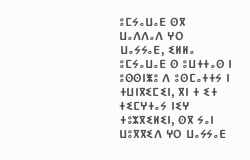ⵓⵎⵢⴰⵡⴰⴹ ⵙⴳ ⵡⴰⴷⴷⴰⴷ ⵖⵔ ⵡⴰⵢⵢⴰⴹ, ⵉⵍⵍⴰ ⵓⵎⵢⴰⵡⴰⴹ ⵙ ⵓⵡⵜⵜⴰⵙ ⵏ ⵓⵙⵙⵏⵥⵓ ⴷ ⵓⵙⵎⴰⵜⵜⵢ ⵏ ⵜⵡⵏⴳⵉⵎⵉⵏ, ⴳⵏ ⵜ ⵉⵜ ⵜⵉⵎⵖⵜⴰⵢ ⵏⵉⵖ ⵜⵓⵣⴳⵉⵍⵉⵏ, ⵙⴳ ⵢⴰⵏ ⵡⵓⴳⴳⵉⴷ ⵖⵔ ⵡⴰⵢⵢⴰⴹ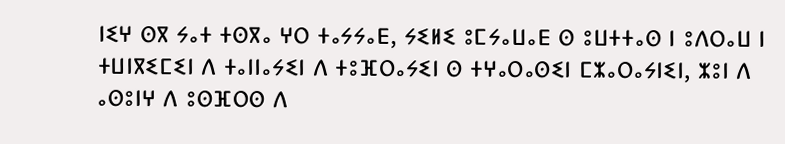ⵏⵉⵖ ⵙⴳ ⵢⴰⵜ ⵜⵙⴳⴰ ⵖⵔ ⵜⴰⵢⵢⴰⴹ, ⵢⵉⵍⵉ ⵓⵎⵢⴰⵡⴰⴹ ⵙ ⵓⵡⵜⵜⴰⵙ ⵏ ⵓⴷⵔⴰⵡ ⵏ ⵜⵡⵏⴳⵉⵎⵉⵏ ⴷ ⵜⴰⵏⵏⴰⵢⵉⵏ ⴷ ⵜⵓⴼⵔⴰⵢⵉⵏ ⵙ ⵜⵖⴰⵔⴰⵙⵉⵏ ⵎⵣⴰⵔⴰⵢⵏⵉⵏ, ⵣⵓⵏ ⴷ ⴰⵙⵓⵏⵖ ⴷ ⵓⵙⴼⵔⵙ ⴷ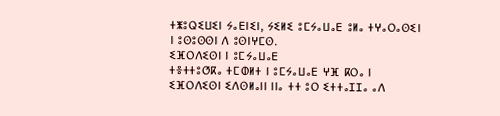ⵜⵥⵓⵕⵉⵡⵉⵏ ⵢⴰⴹⵏⵉⵏ, ⵢⵉⵍⵉ ⵓⵎⵢⴰⵡⴰⴹ ⵓⵍⴰ ⵜⵖⴰⵔⴰⵙⵉⵏ ⵏ ⵓⵙⵓⵙⵙⵏ ⴷ ⵓⵙⵏⵖⵎⵙ.
ⵉⴼⵔⴷⵉⵙⵏ ⵏ ⵓⵎⵢⴰⵡⴰⴹ
ⵜⴻⵜⵜⵓⵚⴽⴰ ⵜⵎⵀⵍⵜ ⵏ ⵓⵎⵢⴰⵡⴰⴹ ⵖⴼ ⴽⵔⴰ ⵏ ⵉⴼⵔⴷⵉⵙⵏ ⵉⴷⵙⵍⴰⵏⵏ ⵏⵏⴰ ⵜⵜ ⵓⵔ ⵉⵜⵜⴰⵊⵊⴰ ⴰⴷ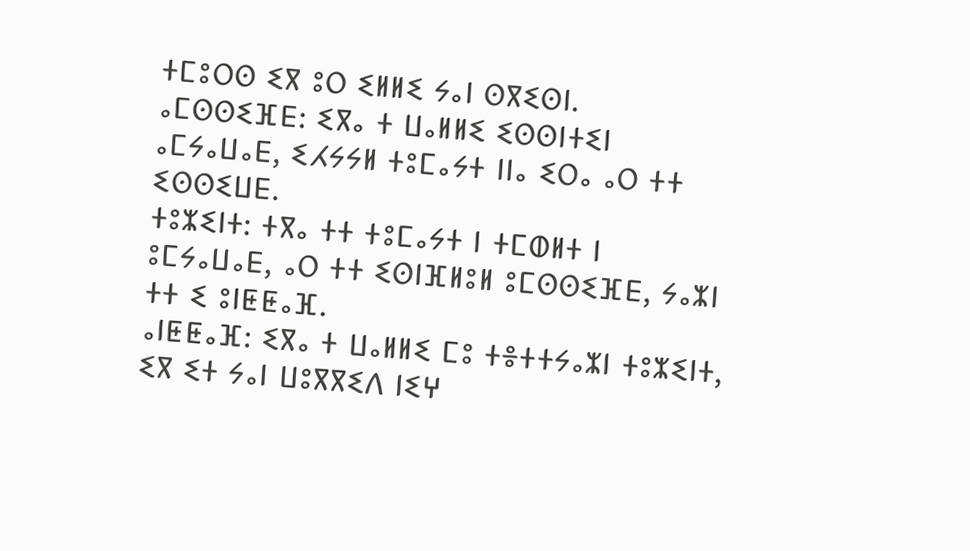ⵜⵎⵓⵔⵙ ⵉⴳ ⵓⵔ ⵉⵍⵍⵉ ⵢⴰⵏ ⵙⴳⵉⵙⵏ.
ⴰⵎⵙⵙⵉⴼⴹ: ⵉⴳⴰ ⵜ ⵡⴰⵍⵍⵉ ⵉⵙⵙⵏⵜⵉⵏ ⴰⵎⵢⴰⵡⴰⴹ, ⵉⵃⵢⵢⵍ ⵜⵓⵎⴰⵢⵜ ⵏⵏⴰ ⵉⵔⴰ ⴰⵔ ⵜⵜ ⵉⵙⵙⵉⵡⴹ.
ⵜⵓⵣⵉⵏⵜ: ⵜⴳⴰ ⵜⵜ ⵜⵓⵎⴰⵢⵜ ⵏ ⵜⵎⵀⵍⵜ ⵏ ⵓⵎⵢⴰⵡⴰⴹ, ⴰⵔ ⵜⵜ ⵉⵙⵏⴼⵍⵓⵍ ⵓⵎⵙⵙⵉⴼⴹ, ⵢⴰⵣⵏ ⵜⵜ ⵉ ⵓⵏⵟⵟⴰⴼ.
ⴰⵏⵟⵟⴰⴼ: ⵉⴳⴰ ⵜ ⵡⴰⵍⵍⵉ ⵎⵓ ⵜⴻⵜⵜⵢⴰⵣⵏ ⵜⵓⵣⵉⵏⵜ, ⵉⴳ ⵉⵜ ⵢⴰⵏ ⵡⵓⴳⴳⵉⴷ ⵏⵉⵖ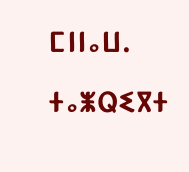ⵎⵏⵏⴰⵡ.
ⵜⴰⵥⵕⵉⴳⵜ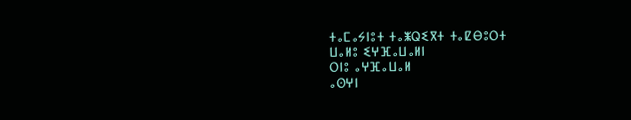ⵜⴰⵎⴰⵢⵏⵓⵜ ⵜⴰⵥⵕⵉⴳⵜ ⵜⴰⵇⴱⵓⵔⵜ
ⵡⴰⵍⵓ ⵉⵖⴼⴰⵡⴰⵍⵏ
ⵔⵏⵓ ⴰⵖⴼⴰⵡⴰⵍ
ⴰⵙⵖⵏ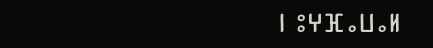ⵏ ⵓⵖⴼⴰⵡⴰⵍ